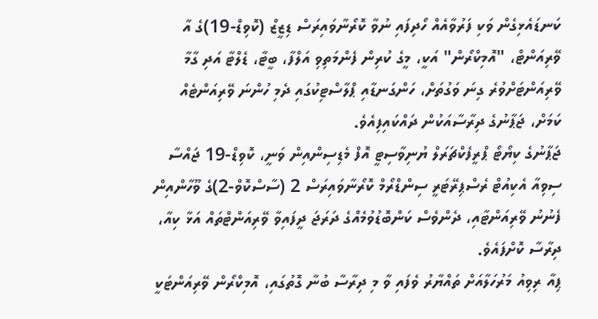ކަނޑައެޅިގެން ވަކި ފަރުވާއެއް ހޯދިފައި ނުވާ ކޮރޯނާވައިރަސް ޑިޒީޒް (ކޮވިޑް-19)ގެ އާ ވޭރިއަންޓް، "އޮމިކްރޯން" އަކީ، މީގެ ކުރިން ފެންމަތިވި އަލްފާ، ބީޓާ، ޑެލްޓާ އަދި ގާމާ ވޭރިއަންޓަށްވުރެ ގިނަ ވަގުތަށް، ހަންގަނޑާއި ޕްލާސްޓިކުގައި ދެމި ހުންނަ ވޭރިއަންޓެއް ކަމަށް، ޖަޕާނުގެ ދިރާސާއަކުން ދައްކައިފިއެވެ.
ޖަޕާނުގެ ކިޔޯޓޯ ޕްރީފެކްޗަރަލް ޔުނިވާސިޓީ އޮފް މެޑިސިންއިން ވަނީ، ކޮވިޑް-19 ޖައްސާ ސިވިއާ އެކިއުޓް ރެސްޕިރޭޓަރީ ސިންޑްރޯމް ކޮރޯނާވައިރަސް 2 (ސާސްކޮވް-2)ގެ ވޫހާންއިން ފެނުނު ވޭރިއަންޓާއި، ދެންވެސް ކަންބޮޑުވުމެއްގެ ދަރަޖަ ދީފައިވާ ވޭރިއަންޓްތައް އަޅާ ކިއާ، ދިރާސާ ކޮށްފައެވެ.
ޕިއާ ރިވިއު މަރުހަލާއަށް ތައްޔާރު ވެފައި ވާ މި ދިރާސާ ބުނާ ގޮތުގައި، އޮމިކްރޯން ވޭރިއަންޓަކީ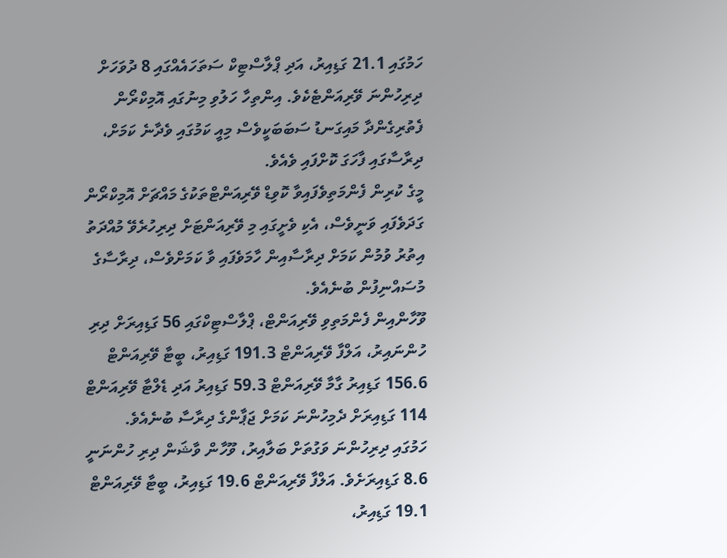ހަމުގައި 21.1 ގަޑިއިރު، އަދި ޕްލާސްޓިކް ސަތަހައެއްގައި 8 ދުވަހަށް ދިރިހުންނަ ވޭރިއަންޓެކެވެ. އިންތިހާ ހަލުވި މިނުގައި އޮމިކްރޯން ފެތުރިގެންދާ މައިގަނޑު ސަބަބަކީވެސް މިއީ ކަމުގައި ވެދާނެ ކަމަށް، ދިރާސާގައި ފާހަގަ ކޮށްފައި ވެއެވެ.
މީގެ ކުރިން ފެންމަތިވެފައިވާ ކޮވިޑް ވޭރިއަންޓްތަކުގެ މައްޗަށް އޮމިކްރޯން ގަދަވެފައި ވަނީވެސް، އެކި ވެށީގައި މި ވޭރިއަންޓަށް ދިރިހުރެވޭ މުއްދަތު އިތުރު ވުމުން ކަމަށް ދިރާސާއިން ހާމަވެފައި ވާ ކަމަށްވެސް، ދިރާސާގެ މުސައްނިފުން ބުނެއެވެ.
ވޫހާންއިން ފެންމަތިވި ވޭރިއަންޓް، ޕްލާސްޓިކްގައި 56 ގަޑިއިރަށް ދިރި ހުންނައިރު، އަލްފާ ވޭރިއަންޓް 191.3 ގަޑިއިރު، ބީޓާ ވޭރިއަންޓް 156.6 ގަޑިއިރު ގާމާ ވޭރިއަންޓް 59.3 ގަޑިއިރު އަދި ޑެލްޓާ ވޭރިއަންޓް 114 ގަޑިއިރަށް ދެމިހުންނަ ކަމަށް ޖަޕާންގެ ދިރާސާ ބުނެއެވެ.
ހަމުގައި ދިރިހުންނަ ވަގުތަށް ބަލާއިރު، ވޫހާން ވާޝަން ދިރި ހުންނަނީ 8.6 ގަޑިއިރަށެވެ. އަލްފާ ވޭރިއަންޓް 19.6 ގަޑިއިރު، ބީޓާ ވޭރިއަންޓް 19.1 ގަޑިއިރު،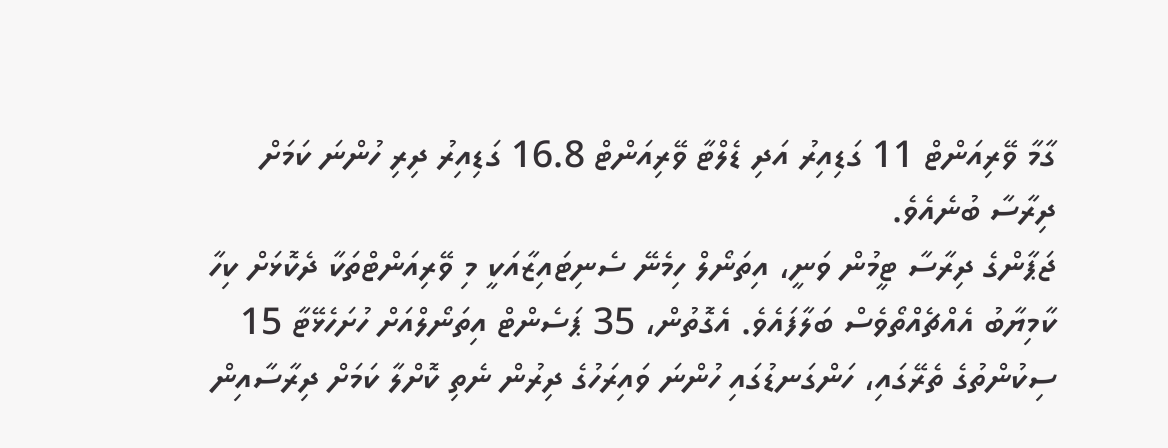ގާމާ ވޭރިއަންޓް 11 ގަޑިއިރު އަދި ޑެލްޓާ ވޭރިއަންޓް 16.8 ގަޑިއިރު ދިރި ހުންނަ ކަމަށް ދިރާސާ ބުނެއެވެ.
ޖަޕާންގެ ދިރާސާ ޓީމުން ވަނީ، އިތަނޯލް ހިމެނޭ ސެނިޓައިޒާއަކީ މި ވޭރިއަންޓްތަކާ ދެކޮޅަށް ކިހާ ކާމިޔާބު އެއްޗެއްތޯވެސް ބަލާފައެވެ. އެގޮތުން، 35 ޕަސެންޓް އިތަނޯލްއަށް ހުށަހެޅޭޓާ 15 ސިކުންތުގެ ތެރޭގައި، ހަންގަނޑުގައި ހުންނަ ވައިރަހުގެ ދިރުން ނެތި ކޮށްލާ ކަމަށް ދިރާސާއިން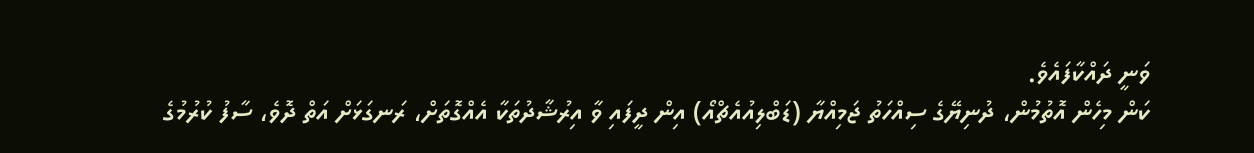ވަނީ ދައްކާފައެވެ.
ކަން މިހެން އޮތުމުން، ދުނިޔޭގެ ސިއްހަތު ޖަމިއްޔާ (ޑަބްލިއުއެޗްއޯ) އިން ދީފައި ވާ އިރުޝާދުތަކާ އެއްގޮތަށް، ރަނގަޅަށް އަތް ދޮވެ، ސާފު ކުރުމުގެ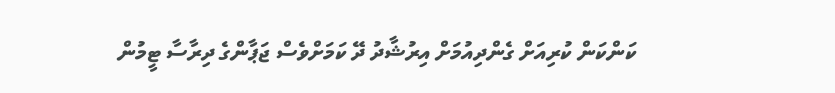ކަންކަން ކުރިއަށް ގެންދިއުމަށް އިރުޝާދު ދޭ ކަމަށްވެސް ޖަޕާންގެ ދިރާސާ ޓީމުން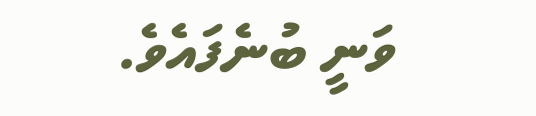ވަނީ ބުނެފައެވެ.